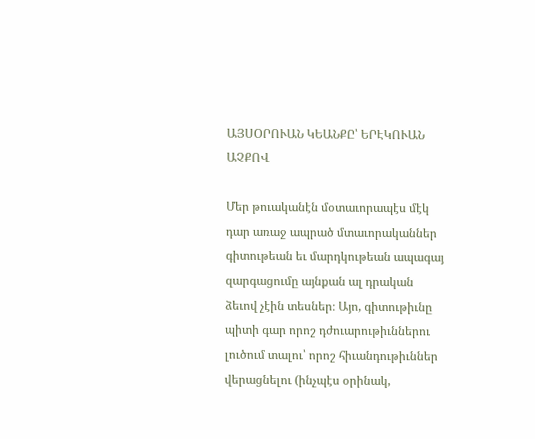ԱՅՍՕՐՈՒԱՆ ԿԵԱՆՔԸ՝ ԵՐԷԿՈՒԱՆ ԱՉՔՈՎ

Մեր թուականէն մօտաւորապէս մէկ դար առաջ ապրած մտաւորականներ գիտութեան եւ մարդկութեան ապագայ զարգացումը այնքան ալ դրական ձեւով չէին տեսներ։ Այո, գիտութիւնը պիտի գար որոշ դժուարութիւններու լուծում տալու՝ որոշ հիւանդութիւններ վերացնելու (ինչպէս օրինակ,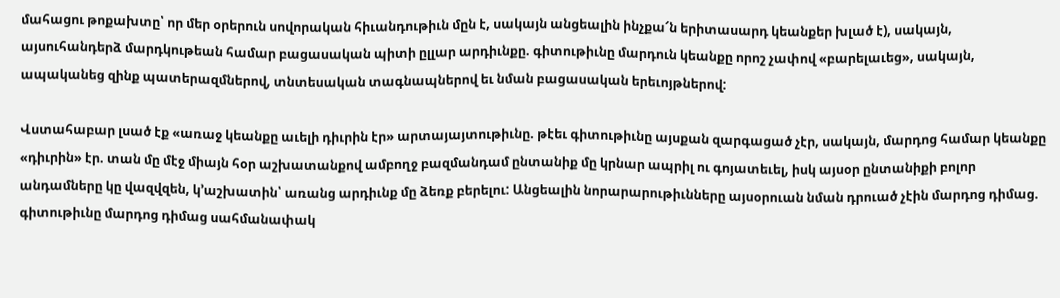մահացու թոքախտը՝ որ մեր օրերուն սովորական հիւանդութիւն մըն է, սակայն անցեալին ինչքա՜ն երիտասարդ կեանքեր խլած է), սակայն, այսուհանդերձ մարդկութեան համար բացասական պիտի ըլլար արդիւնքը. գիտութիւնը մարդուն կեանքը որոշ չափով «բարելաւեց», սակայն, ապականեց զինք պատերազմներով, տնտեսական տագնապներով եւ նման բացասական երեւոյթներով:

Վստահաբար լսած էք «առաջ կեանքը աւելի դիւրին էր» արտայայտութիւնը. թէեւ գիտութիւնը այսքան զարգացած չէր, սակայն, մարդոց համար կեանքը «դիւրին» էր. տան մը մէջ միայն հօր աշխատանքով ամբողջ բազմանդամ ընտանիք մը կրնար ապրիլ ու գոյատեւել, իսկ այսօր ընտանիքի բոլոր անդամները կը վազվզեն, կ՚աշխատին՝ առանց արդիւնք մը ձեռք բերելու: Անցեալին նորարարութիւնները այսօրուան նման դրուած չէին մարդոց դիմաց. գիտութիւնը մարդոց դիմաց սահմանափակ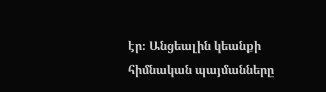էր։ Անցեալին կեանքի հիմնական պայմանները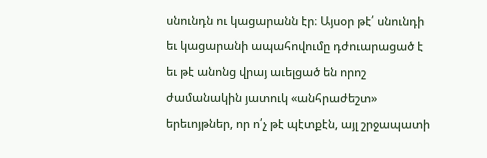սնունդն ու կացարանն էր։ Այսօր թէ՛ սնունդի եւ կացարանի ապահովումը դժուարացած է եւ թէ անոնց վրայ աւելցած են որոշ ժամանակին յատուկ «անհրաժեշտ» երեւոյթներ, որ ո՛չ թէ պէտքէն, այլ շրջապատի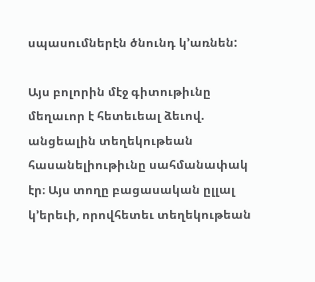սպասումներէն ծնունդ կ՚առնեն:

Այս բոլորին մէջ գիտութիւնը մեղաւոր է հետեւեալ ձեւով. անցեալին տեղեկութեան հասանելիութիւնը սահմանափակ էր։ Այս տողը բացասական ըլլալ կ՚երեւի, որովհետեւ տեղեկութեան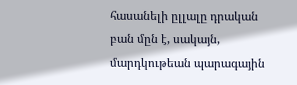հասանելի ըլլալը դրական բան մըն է, սակայն, մարդկութեան պարագային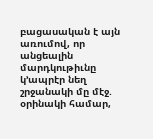բացասական է այն առումով, որ անցեալին մարդկութիւնը կ՚ապրէր նեղ շրջանակի մը մէջ. օրինակի համար,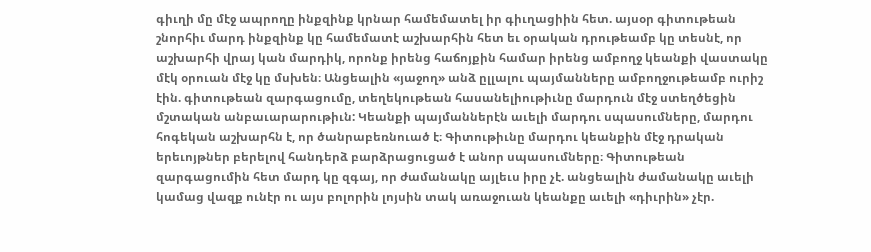գիւղի մը մէջ ապրողը ինքզինք կրնար համեմատել իր գիւղացիին հետ. այսօր գիտութեան շնորհիւ մարդ ինքզինք կը համեմատէ աշխարհին հետ եւ օրական դրութեամբ կը տեսնէ, որ աշխարհի վրայ կան մարդիկ, որոնք իրենց հաճոյքին համար իրենց ամբողջ կեանքի վաստակը մէկ օրուան մէջ կը մսխեն։ Անցեալին «յաջող» անձ ըլլալու պայմանները ամբողջութեամբ ուրիշ էին. գիտութեան զարգացումը, տեղեկութեան հասանելիութիւնը մարդուն մէջ ստեղծեցին մշտական անբաւարարութիւն: Կեանքի պայմաններէն աւելի մարդու սպասումները, մարդու հոգեկան աշխարհն է, որ ծանրաբեռնուած է։ Գիտութիւնը մարդու կեանքին մէջ դրական երեւոյթներ բերելով հանդերձ բարձրացուցած է անոր սպասումները։ Գիտութեան զարգացումին հետ մարդ կը զգայ, որ ժամանակը այլեւս իրը չէ. անցեալին ժամանակը աւելի կամաց վազք ունէր ու այս բոլորին լոյսին տակ առաջուան կեանքը աւելի «դիւրին» չէր.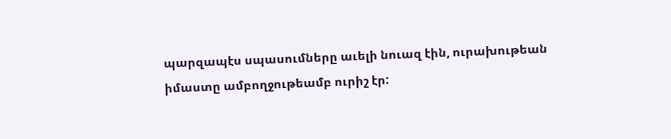պարզապէս սպասումները աւելի նուազ էին, ուրախութեան իմաստը ամբողջութեամբ ուրիշ էր: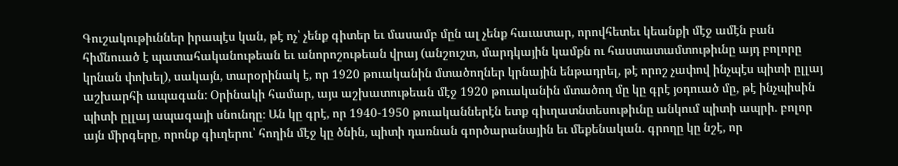Գուշակութիւններ իրապէս կան, թէ ոչ՝ չենք գիտեր եւ մասամբ մըն ալ չենք հաւատար, որովհետեւ կեանքի մէջ ամէն բան հիմնուած է պատահականութեան եւ անորոշութեան վրայ (անշուշտ, մարդկային կամքն ու հաստատամտութիւնը այդ բոլորը կրնան փոխել), սակայն, տարօրինակ է, որ 1920 թուականին մտածողներ կրնային ենթադրել, թէ որոշ չափով ինչպէս պիտի ըլլայ աշխարհի ապագան: Օրինակի համար, այս աշխատութեան մէջ 1920 թուականին մտածող մը կը գրէ յօդուած մը, թէ ինչպիսին պիտի ըլլայ ապագայի սնունդը։ Ան կը գրէ, որ 1940-1950 թուականներէն ետք գիւղատնտեսութիւնը անկում պիտի ապրի. բոլոր այն միրգերը, որոնք գիւղերու՝ հողին մէջ կը ծնին, պիտի դառնան գործարանային եւ մեքենական. գրողը կը նշէ, որ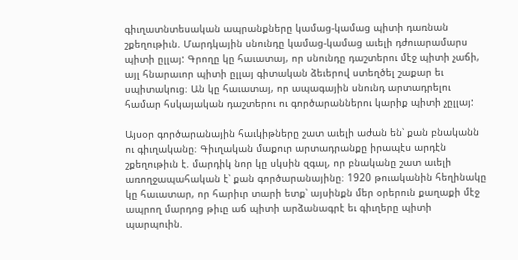գիւղատնտեսական ապրանքները կամաց-կամաց պիտի դառնան շքեղութիւն. Մարդկային սնունդը կամաց-կամաց աւելի դժուարամարս պիտի ըլլայ: Գրողը կը հաւատայ, որ սնունդը դաշտերու մէջ պիտի չաճի, այլ հնարաւոր պիտի ըլլայ գիտական ձեւերով ստեղծել շաքար եւ սպիտակուց։ Ան կը հաւատայ, որ ապագային սնունդ արտադրելու համար հսկայական դաշտերու ու գործարաններու կարիք պիտի չըլլայ:

Այսօր գործարանային հաւկիթները շատ աւելի աժան են՝ քան բնականն ու գիւղականը։ Գիւղական մաքուր արտադրանքը իրապէս արդէն շքեղութիւն է. մարդիկ նոր կը սկսին զգալ, որ բնականը շատ աւելի առողջապահական է՝ քան գործարանայինը։ 1920 թուականին հեղինակը կը հաւատար, որ հարիւր տարի ետք՝ այսինքն մեր օրերուն քաղաքի մէջ ապրող մարդոց թիւը աճ պիտի արձանագրէ եւ գիւղերը պիտի պարպուին.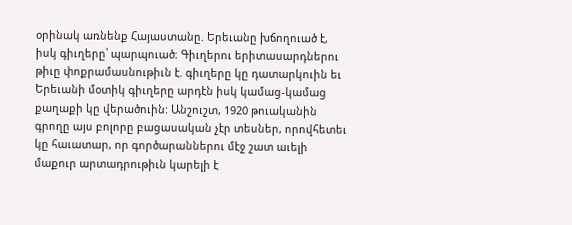օրինակ առնենք Հայաստանը. Երեւանը խճողուած է, իսկ գիւղերը՝ պարպուած։ Գիւղերու երիտասարդներու թիւը փոքրամասնութիւն է. գիւղերը կը դատարկուին եւ Երեւանի մօտիկ գիւղերը արդէն իսկ կամաց-կամաց քաղաքի կը վերածուին: Անշուշտ, 1920 թուականին գրողը այս բոլորը բացասական չէր տեսներ, որովհետեւ կը հաւատար, որ գործարաններու մէջ շատ աւելի մաքուր արտադրութիւն կարելի է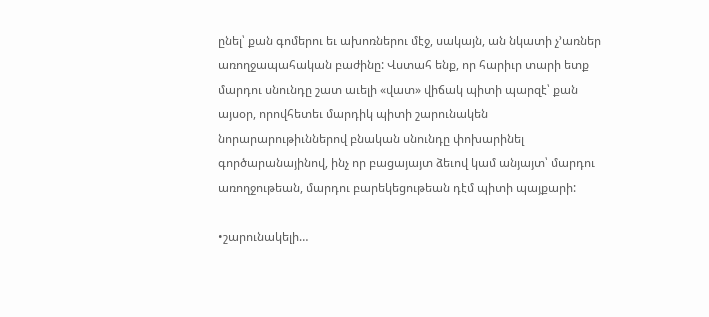ընել՝ քան գոմերու եւ ախոռներու մէջ, սակայն, ան նկատի չ՚առներ առողջապահական բաժինը: Վստահ ենք, որ հարիւր տարի ետք մարդու սնունդը շատ աւելի «վատ» վիճակ պիտի պարզէ՝ քան այսօր, որովհետեւ մարդիկ պիտի շարունակեն նորարարութիւններով բնական սնունդը փոխարինել գործարանայինով, ինչ որ բացայայտ ձեւով կամ անյայտ՝ մարդու առողջութեան, մարդու բարեկեցութեան դէմ պիտի պայքարի:

•շարունակելի…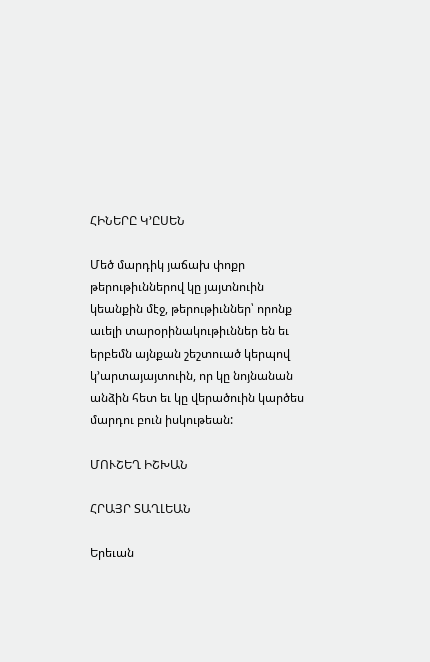ՀԻՆԵՐԸ Կ՚ԸՍԵՆ

Մեծ մարդիկ յաճախ փոքր թերութիւններով կը յայտնուին կեանքին մէջ, թերութիւններ՝ որոնք աւելի տարօրինակութիւններ են եւ երբեմն այնքան շեշտուած կերպով կ՚արտայայտուին, որ կը նոյնանան անձին հետ եւ կը վերածուին կարծես մարդու բուն իսկութեան:

ՄՈՒՇԵՂ ԻՇԽԱՆ

ՀՐԱՅՐ ՏԱՂԼԵԱՆ

Երեւան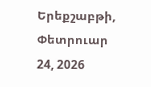Երեքշաբթի, Փետրուար 24, 2026